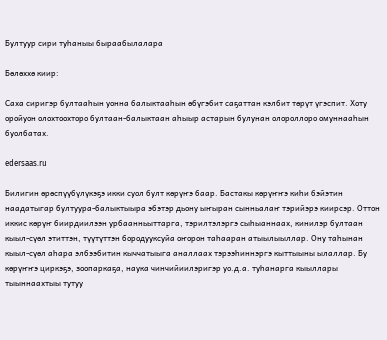Бултуур сири туһаныы быраабылалара

Бөлөххө киир:

Саха сиригэр бултааһын уонна балыктааһын өбүгэбит саҕаттан кэлбит төрүт үгэспит. Хоту оройуон олохтоохторо бултаан-балыктаан аһыыр астарын булунан олороллоро омуннааһын буолбатах.

edersaas.ru

Билигин өрөспүүбүлүкэҕэ икки суол булт көрүҥэ баар. Бастакы көрүҥҥэ киһи бэйэтин наадатыгар бултуура-балыктыыра эбэтэр дьону ыҥыран сынньалаҥ тэрийэрэ киирсэр. Оттон иккис көрүҥ биирдиилээн урбаанньыттарга, тэрилтэлэргэ сыһыаннаах, кинилэр бултаан кыыл-сүөл этиттэн, түүтүттэн бородууксуйа оҥорон таһааран атыылыыллар. Ону таһынан кыыл-сүөл аһара элбээбитин кыччатыыга аналлаах тэрээһиннэргэ кыттыыны ылаллар. Бу көрүҥҥэ циркэҕэ, зоопаркаҕа, наука чинчийиилэригэр уо.д.а. туһанарга кыыллары тыыннаахтыы тутуу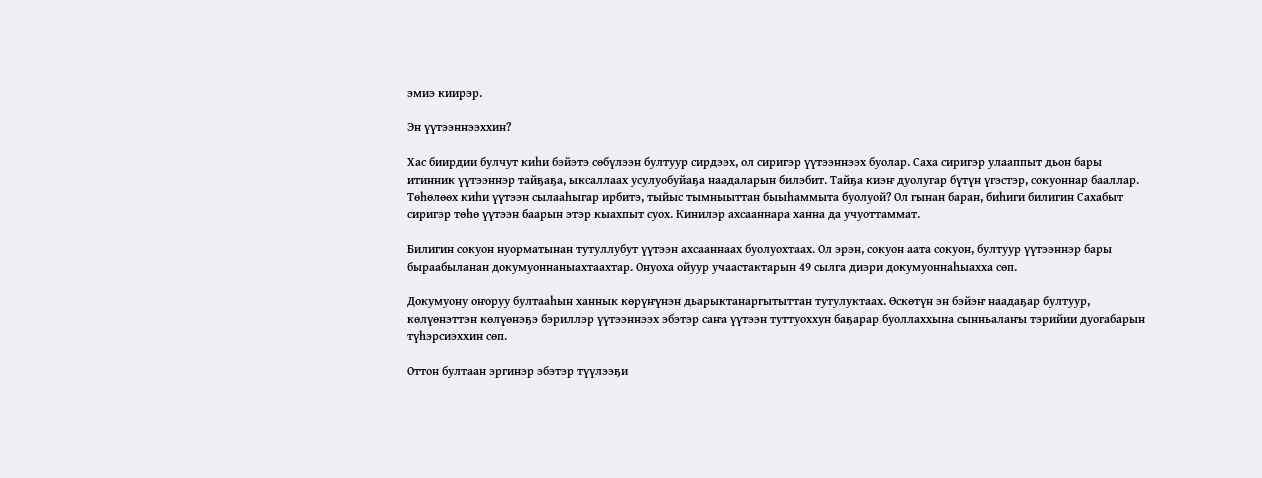эмиэ киирэр.

Эн үүтээннээххин?

Хас биирдии булчут киһи бэйэтэ сөбүлээн бултуур сирдээх, ол сиригэр үүтээннээх буолар. Саха сиригэр улааппыт дьон бары итинник үүтээннэр тайҕаҕа, ыксаллаах усулуобуйаҕа наадаларын билэбит. Тайҕа киэҥ дуолугар бүтүн үгэстэр, сокуоннар бааллар. Төһөлөөх киһи үүтээн сылааһыгар ирбитэ, тыйыс тымныыттан быыһаммыта буолуой? Ол гынан баран, биһиги билигин Сахабыт сиригэр төһө үүтээн баарын этэр кыахпыт суох. Кинилэр ахсааннара ханна да учуоттаммат.

Билигин сокуон нуорматынан тутуллубут үүтээн ахсааннаах буолуохтаах. Ол эрэн, сокуон аата сокуон, бултуур үүтээннэр бары быраабыланан докумуоннаныахтаахтар. Онуоха ойуур учаастактарын 49 сылга диэри докумуоннаһыахха сөп.

Докумуону оҥоруу бултааһын ханнык көрүҥүнэн дьарыктанаргытыттан тутулуктаах. Өскөтүн эн бэйэҥ наадаҕар бултуур, көлүөнэттэн көлүөнэҕэ бэриллэр үүтээннээх эбэтэр саҥа үүтээн туттуоххун баҕарар буоллаххына сынньалаҥы тэрийии дуогабарын түһэрсиэххин сөп.

Оттон бултаан эргинэр эбэтэр түүлээҕи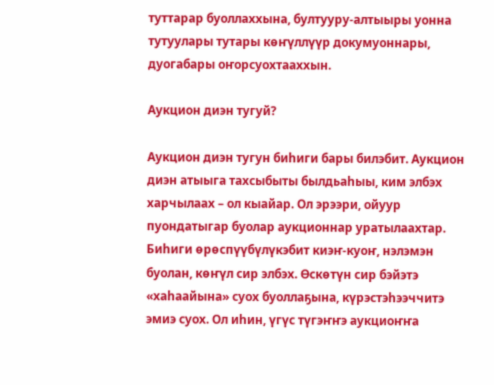туттарар буоллаххына, бултууру-алтыыры уонна тутуулары тутары көҥүллүүр докумуоннары, дуогабары оҥорсуохтааххын.

Аукцион диэн тугуй?

Аукцион диэн тугун биһиги бары билэбит. Аукцион диэн атыыга тахсыбыты былдьаһыы, ким элбэх харчылаах – ол кыайар. Ол эрээри, ойуур пуондатыгар буолар аукционнар уратылаахтар. Биһиги өрөспүүбүлүкэбит киэҥ-куоҥ, нэлэмэн буолан, көҥүл сир элбэх. Өскөтүн сир бэйэтэ «хаһаайына» суох буоллаҕына, күрэстэһээччитэ эмиэ суох. Ол иһин, үгүс түгэҥҥэ аукциоҥҥа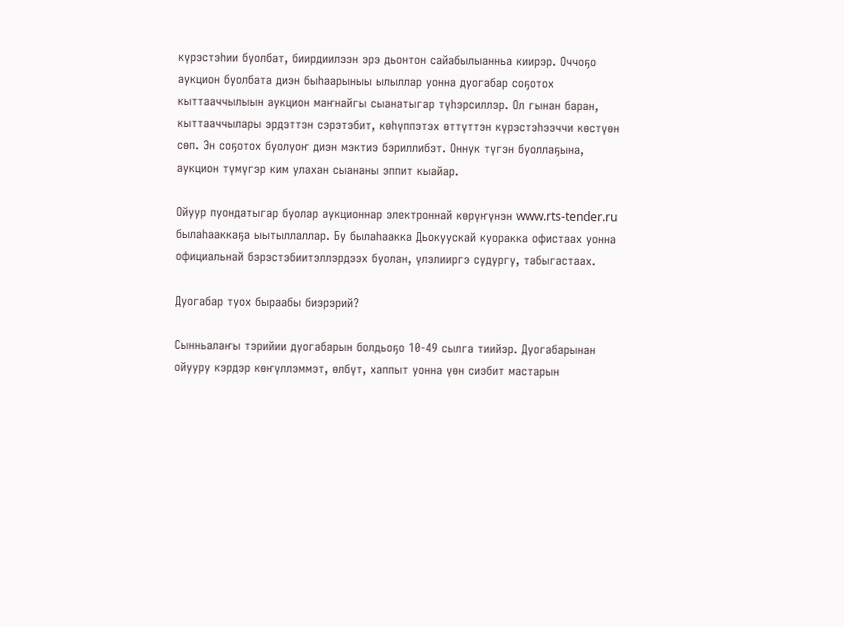күрэстэһии буолбат, биирдиилээн эрэ дьонтон сайабылыанньа киирэр. Оччоҕо аукцион буолбата диэн быһаарыныы ылыллар уонна дуогабар соҕотох кыттааччылыын аукцион маҥнайгы сыанатыгар түһэрсиллэр. Ол гынан баран, кыттааччылары эрдэттэн сэрэтэбит, көһүппэтэх өттүттэн күрэстэһээччи көстүөн сөп. Эн соҕотох буолуоҥ диэн мэктиэ бэриллибэт. Оннук түгэн буоллаҕына, аукцион түмүгэр ким улахан сыананы эппит кыайар.

Ойуур пуондатыгар буолар аукционнар электроннай көрүҥүнэн www.rts-tender.ru былаһааккаҕа ыытыллаллар. Бу былаһаакка Дьокуускай куоракка офистаах уонна официальнай бэрэстэбиитэллэрдээх буолан, үлэлииргэ судургу, табыгастаах.

Дуогабар туох быраабы биэрэрий?

Сынньалаҥы тэрийии дуогабарын болдьоҕо 10-49 сылга тиийэр. Дуогабарынан ойууру кэрдэр көҥүллэммэт, өлбүт, хаппыт уонна үөн сиэбит мастарын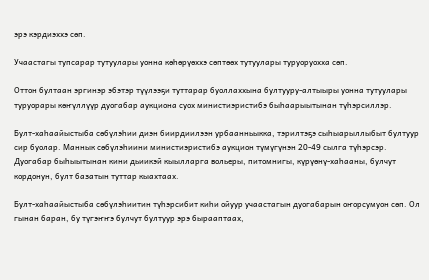эрэ кэрдиэххэ сөп.

Учаастагы тупсарар тутуулары уонна көһөрүөххэ сөптөөх тутуулары туруоруохха сөп.

Оттон бултаан эргинэр эбэтэр түүлээҕи туттарар буоллаххына бултууру-алтыыры уонна тутуулары туруорары көҥүллүүр дуогабар аукциона суох министиэристибэ быһаарыытынан түһэрсиллэр.

Булт-хаһаайыстыба сөбүлэһии диэн биирдиилээн урбаанньыкка, тэрилтэҕэ сыһыарыллыбыт бултуур сир буолар. Маннык сөбүлэһиини министиэристибэ аукцион түмүгүнэн 20-49 сылга түһэрсэр. Дуогабар быһыытынан кини дьиикэй кыылларга вольеры, питомнигы, күрүөнү-хаһааны, булчут кордонун, булт базатын туттар кыахтаах.

Булт-хаһаайыстыба сөбүлэһиитин түһэрсибит киһи ойуур учаастагын дуогабарын оҥорсумуон сөп. Ол гынан баран, бу түгэҥҥэ булчут бултуур эрэ бырааптаах,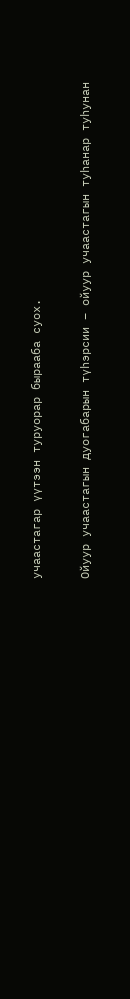учаастагар үүтээн туруорар бырааба суох.

Ойуур учаастагын дуогабарын түһэрсии – ойуур учаастагын туһанар туһунан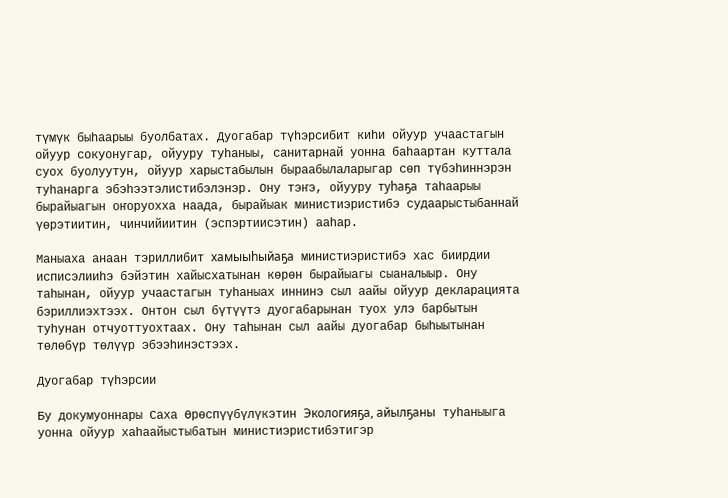түмүк быһаарыы буолбатах. Дуогабар түһэрсибит киһи ойуур учаастагын ойуур сокуонугар, ойууру туһаныы, санитарнай уонна баһаартан куттала суох буолуутун, ойуур харыстабылын быраабылаларыгар сөп түбэһиннэрэн туһанарга эбэһээтэлистибэлэнэр. Ону тэҥэ, ойууру туһаҕа таһаарыы бырайыагын оҥоруохха наада, бырайыак министиэристибэ судаарыстыбаннай үөрэтиитин, чинчийиитин (эспэртиисэтин) ааһар.

Маныаха анаан тэриллибит хамыыһыйаҕа министиэристибэ хас биирдии исписэлииһэ бэйэтин хайысхатынан көрөн бырайыагы сыаналыыр. Ону таһынан, ойуур учаастагын туһаныах иннинэ сыл аайы ойуур декларацията бэриллиэхтээх. Онтон сыл бүтүүтэ дуогабарынан туох улэ барбытын туһунан отчуоттуохтаах. Ону таһынан сыл аайы дуогабар быһыытынан төлөбүр төлүүр эбээһинэстээх.

Дуогабар түһэрсии

Бу докумуоннары Саха Өрөспүүбүлүкэтин Экологияҕа, айылҕаны туһаныыга уонна ойуур хаһаайыстыбатын министиэристибэтигэр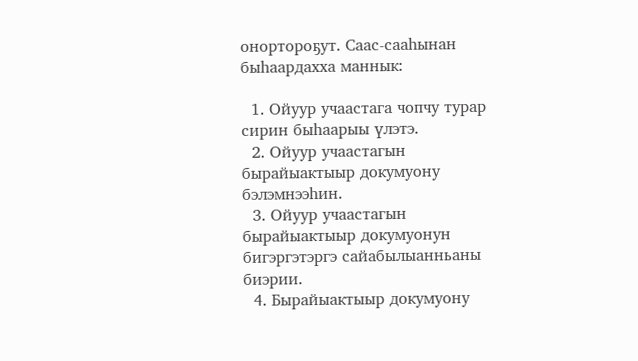онортороҕут. Саас-сааһынан быһаардахха маннык:

  1. Ойуур учаастага чопчу турар сирин быһаарыы үлэтэ.
  2. Ойуур учаастагын бырайыактыыр докумуону бэлэмнээһин.
  3. Ойуур учаастагын бырайыактыыр докумуонун бигэргэтэргэ сайабылыанньаны биэрии.
  4. Бырайыактыыр докумуону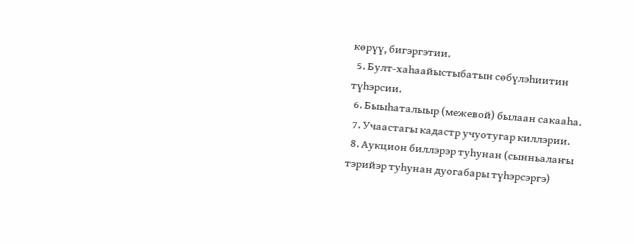көрүү, бигэргэтии.
  5. Булт-хаһаайыстыбатын сөбүлэһиитин түһэрсии.
  6. Быыһаталыыр (межевой) былаан сакааһа.
  7. Учаастагы кадастр учуотугар киллэрии.
  8. Аукцион биллэрэр туһунан (сынньалаҥы тэрийэр туһунан дуогабары түһэрсэргэ)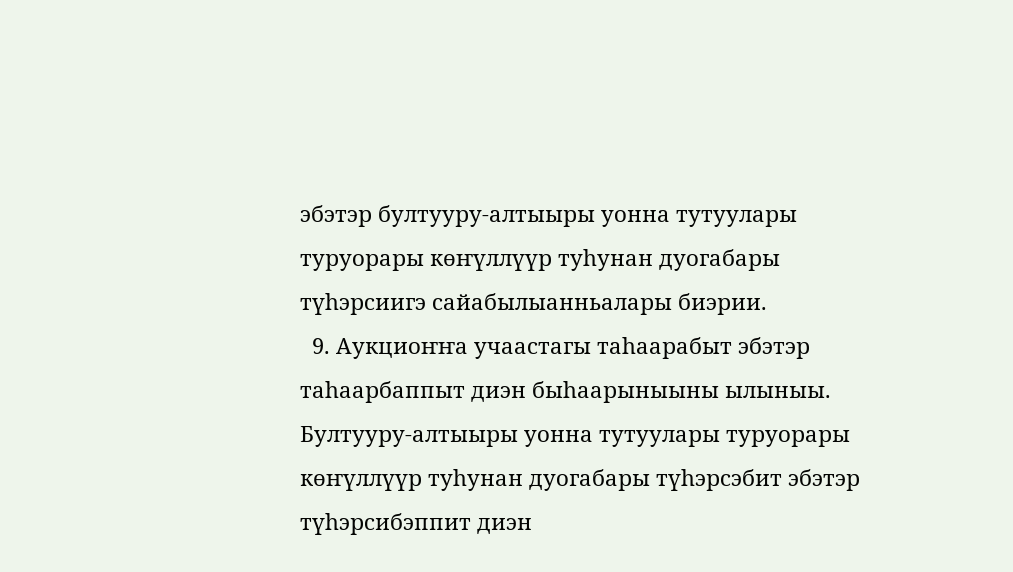эбэтэр бултууру-алтыыры уонна тутуулары туруорары көҥүллүүр туһунан дуогабары түһэрсиигэ сайабылыанньалары биэрии.
  9. Аукциоҥҥа учаастагы таһаарабыт эбэтэр таһаарбаппыт диэн быһаарыныыны ылыныы. Бултууру-алтыыры уонна тутуулары туруорары көҥүллүүр туһунан дуогабары түһэрсэбит эбэтэр түһэрсибэппит диэн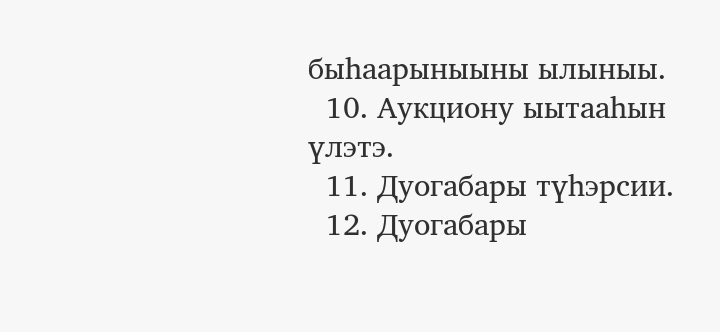быһаарыныыны ылыныы.
  10. Аукциону ыытааһын үлэтэ.
  11. Дуогабары түһэрсии.
  12. Дуогабары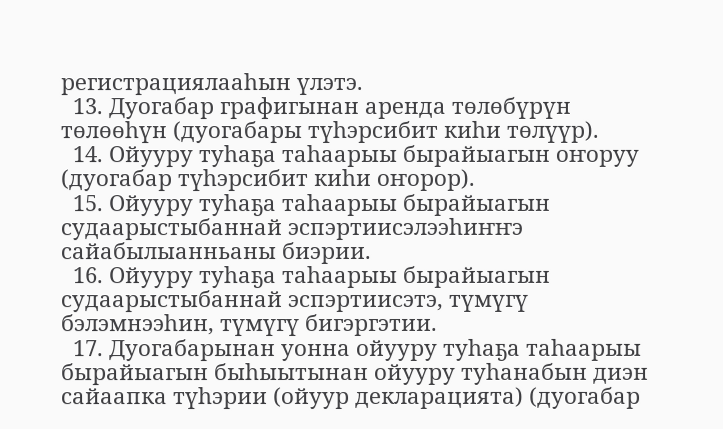регистрациялааһын үлэтэ.
  13. Дуогабар графигынан аренда төлөбүрүн төлөөһүн (дуогабары түһэрсибит киһи төлүүр).
  14. Ойууру туһаҕа таһаарыы бырайыагын оҥоруу (дуогабар түһэрсибит киһи оҥорор).
  15. Ойууру туһаҕа таһаарыы бырайыагын судаарыстыбаннай эспэртиисэлээһиҥҥэ сайабылыанньаны биэрии.
  16. Ойууру туһаҕа таһаарыы бырайыагын судаарыстыбаннай эспэртиисэтэ, түмүгү бэлэмнээһин, түмүгү бигэргэтии.
  17. Дуогабарынан уонна ойууру туһаҕа таһаарыы бырайыагын быһыытынан ойууру туһанабын диэн сайаапка түһэрии (ойуур декларацията) (дуогабар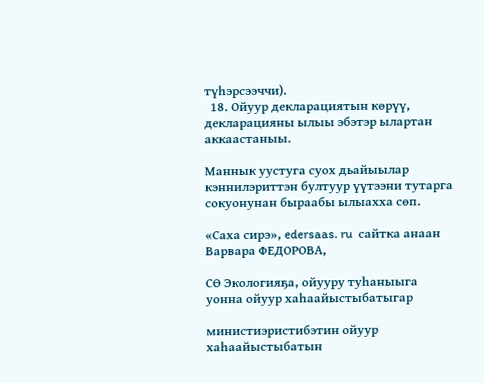түһэрсээччи).
  18. Ойуур декларациятын көрүү, декларацияны ылыы эбэтэр ылартан аккаастаныы.

Маннык уустуга суох дьайыылар кэннилэриттэн бултуур үүтээни тутарга сокуонунан быраабы ылыахха сөп.

«Саха сирэ», edersaas. ru  сайтка анаан Варвара ФЕДОРОВА,

СӨ Экологияҕа, ойууру туһаныыга уонна ойуур хаһаайыстыбатыгар

министиэристибэтин ойуур хаһаайыстыбатын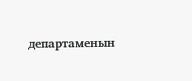департаменын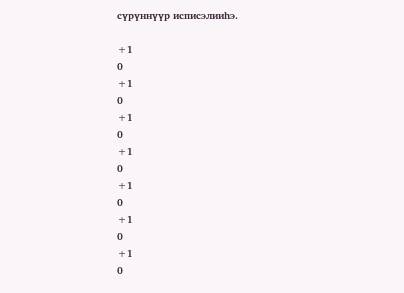сүрүннүүр исписэлииһэ.

+1
0
+1
0
+1
0
+1
0
+1
0
+1
0
+1
0